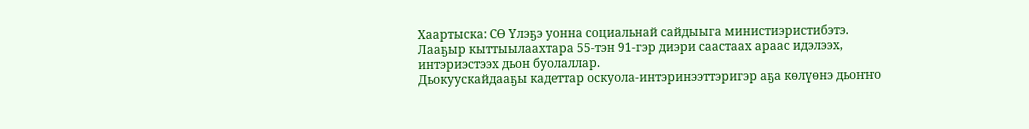Хаартыска: СӨ Үлэҕэ уонна социальнай сайдыыга министиэристибэтэ.
Лааҕыр кыттыылаахтара 55-тэн 91-гэр диэри саастаах араас идэлээх, интэриэстээх дьон буолаллар.
Дьокуускайдааҕы кадеттар оскуола-интэринээттэригэр аҕа көлүөнэ дьоҥҥо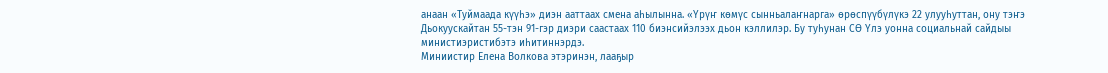анаан «Туймаада күүһэ» диэн ааттаах смена аһылынна. «Үрүҥ көмүс сынньалаҥнарга» өрөспүүбүлүкэ 22 улууһуттан, ону тэҥэ Дьокуускайтан 55-тэн 91-гэр диэри саастаах 110 биэнсийэлээх дьон кэллилэр. Бу туһунан СӨ Үлэ уонна социальнай сайдыы министиэристибэтэ иһитиннэрдэ.
Миниистир Елена Волкова этэринэн, лааҕыр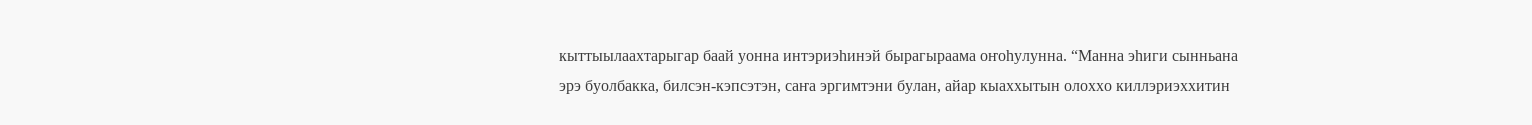кыттыылаахтарыгар баай уонна интэриэһинэй бырагыраама оҥоһулунна. “Манна эһиги сынньана эрэ буолбакка, билсэн-кэпсэтэн, саҥа эргимтэни булан, айар кыаххытын олоххо киллэриэххитин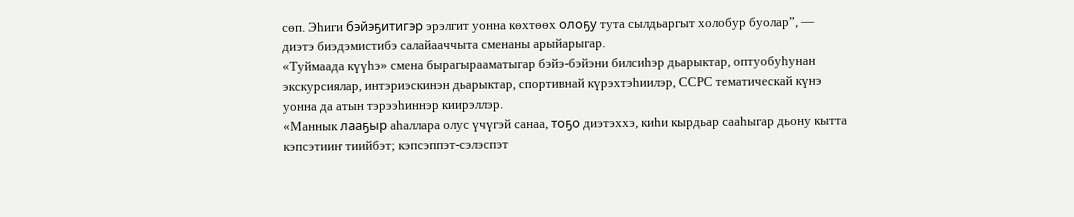сөп. Эһиги бэйэҕитигэр эрэлгит уонна көхтөөх олоҕу тута сылдьаргыт холобур буолар”, — диэтэ биэдэмистибэ салайааччыта сменаны арыйарыгар.
«Туймаада күүһэ» смена бырагырааматыгар бэйэ-бэйэни билсиһэр дьарыктар, оптуобуһунан экскурсиялар, интэриэскинэн дьарыктар, спортивнай күрэхтэһиилэр, ССРС тематическай күнэ уонна да атын тэрээһиннэр киирэллэр.
«Маннык лааҕыр аһаллара олус үчүгэй санаа, тоҕо диэтэххэ, киһи кырдьар сааһыгар дьону кытта кэпсэтииҥ тиийбэт; кэпсэппэт-сэлэспэт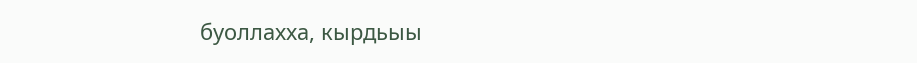буоллахха, кырдьыы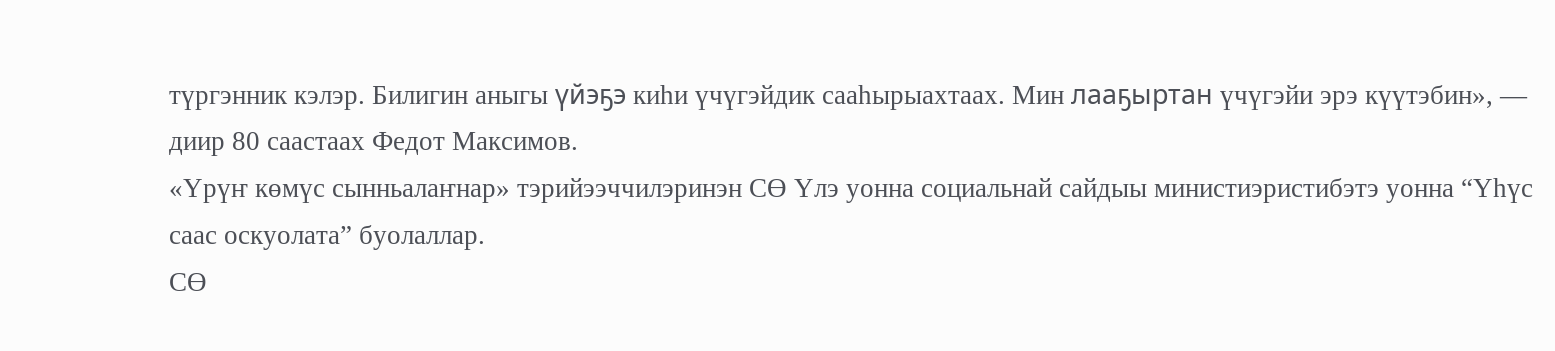түргэнник кэлэр. Билигин аныгы үйэҕэ киһи үчүгэйдик сааһырыахтаах. Мин лааҕыртан үчүгэйи эрэ күүтэбин», — диир 80 саастаах Федот Максимов.
«Үрүҥ көмүс сынньалаҥнар» тэрийээччилэринэн СӨ Үлэ уонна социальнай сайдыы министиэристибэтэ уонна “Үһүс саас оскуолата” буолаллар.
СӨ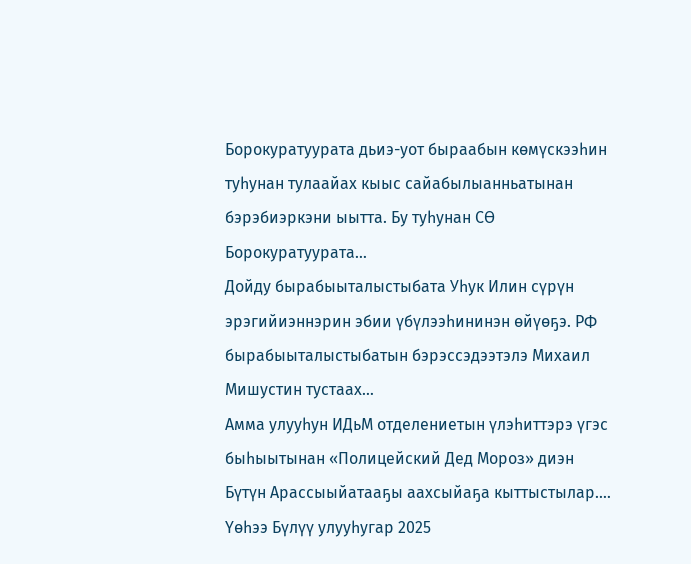Борокуратуурата дьиэ-уот быраабын көмүскээһин туһунан тулаайах кыыс сайабылыанньатынан бэрэбиэркэни ыытта. Бу туһунан СӨ Борокуратуурата…
Дойду бырабыыталыстыбата Уһук Илин сүрүн эрэгийиэннэрин эбии үбүлээһининэн өйүөҕэ. РФ бырабыыталыстыбатын бэрэссэдээтэлэ Михаил Мишустин тустаах…
Амма улууһун ИДьМ отделениетын үлэһиттэрэ үгэс быһыытынан «Полицейский Дед Мороз» диэн Бүтүн Арассыыйатааҕы аахсыйаҕа кыттыстылар.…
Үөһээ Бүлүү улууһугар 2025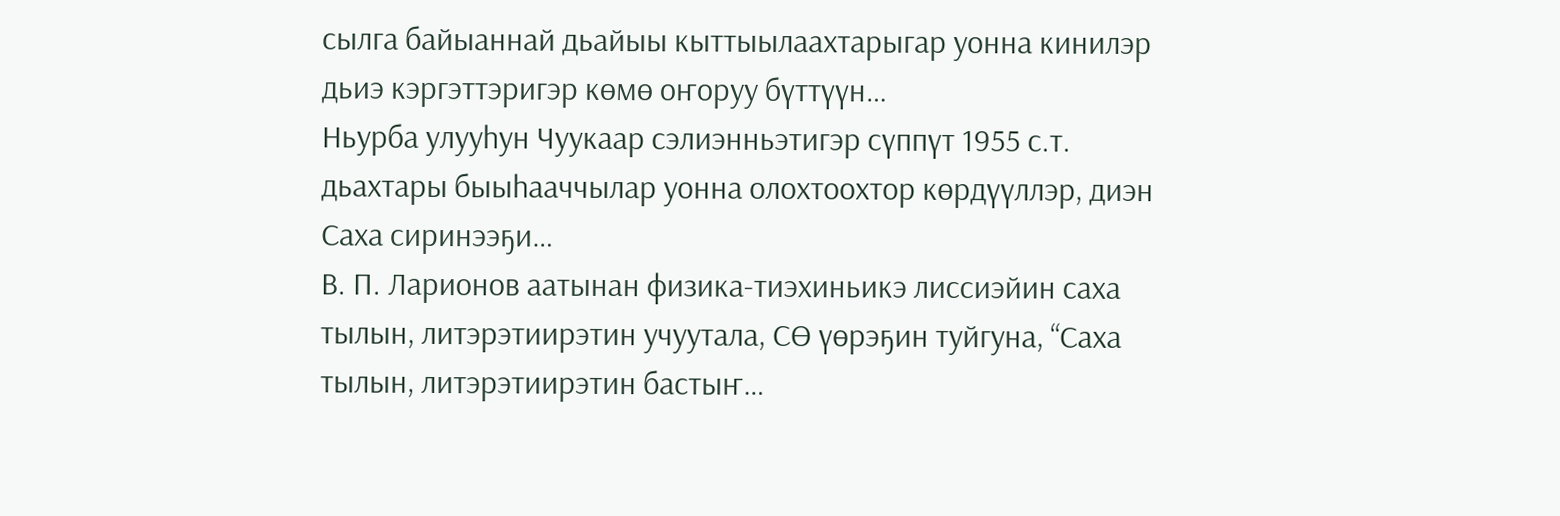сылга байыаннай дьайыы кыттыылаахтарыгар уонна кинилэр дьиэ кэргэттэригэр көмө оҥоруу бүттүүн…
Ньурба улууһун Чуукаар сэлиэнньэтигэр сүппүт 1955 с.т. дьахтары быыһааччылар уонна олохтоохтор көрдүүллэр, диэн Саха сиринээҕи…
В. П. Ларионов аатынан физика-тиэхиньикэ лиссиэйин саха тылын, литэрэтиирэтин учуутала, СӨ үөрэҕин туйгуна, “Саха тылын, литэрэтиирэтин бастыҥ…